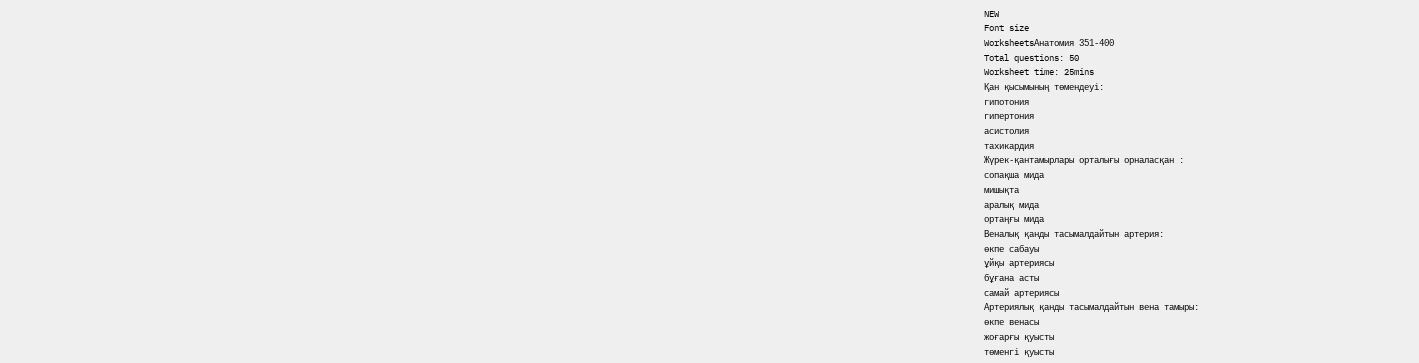NEW
Font size
WorksheetsАнатомия 351-400
Total questions: 50
Worksheet time: 25mins
Қан қысымының төмендеуі:
гипотония
гипертония
асистолия
тахикардия
Жүрек-қантамырлары орталығы орналасқан :
сопақша мида
мишықта
аралық мида
ортаңғы мида
Веналық қанды тасымалдайтын артерия:
өкпе сабауы
ұйқы артериясы
бұғана асты
самай артериясы
Артериялық қанды тасымалдайтын вена тамыры:
өкпе венасы
жоғарғы қуысты
төменгі қуысты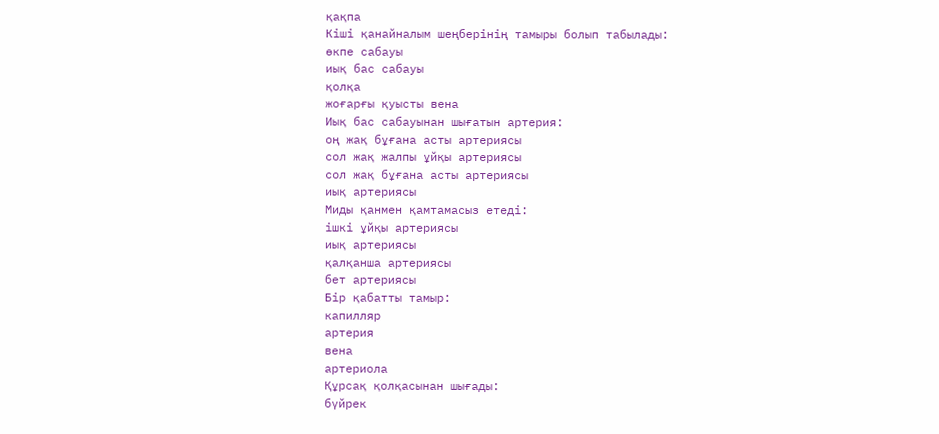қақпа
Кіші қанайналым шеңберінің тамыры болып табылады:
өкпе сабауы
иық бас сабауы
қолқа
жоғарғы қуысты вена
Иық бас сабауынан шығатын артерия:
оң жақ бұғана асты артериясы
сол жақ жалпы ұйқы артериясы
сол жақ бұғана асты артериясы
иық артериясы
Миды қанмен қамтамасыз етеді:
ішкі ұйқы артериясы
иық артериясы
қалқанша артериясы
бет артериясы
Бір қабатты тамыр:
капилляр
артерия
вена
артериола
Құрсақ қолқасынан шығады:
бүйрек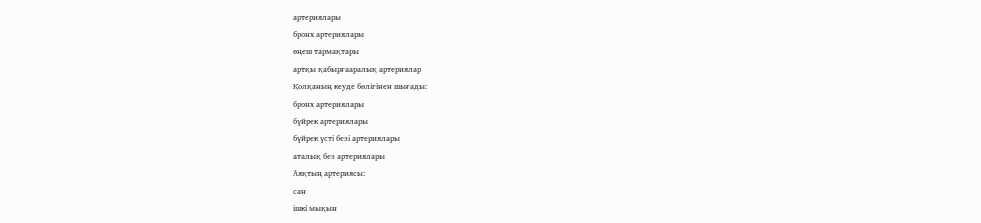артериялары
бронх артериялары
өңеш тармақтары
артқы қабырғааралық артериялар
Қолқаның кеуде бөлігінен шығады:
бронх артериялары
бүйрек артериялары
бүйрек үсті безі артериялары
аталық без артериялары
Аяқтың артериясы:
сан
ішкі мықын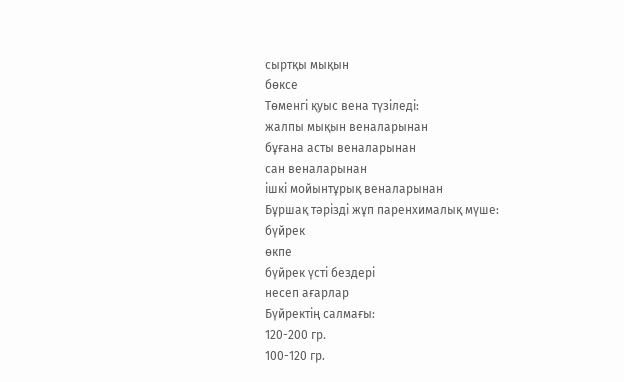сыртқы мықын
бөксе
Төменгі қуыс вена түзіледі:
жалпы мықын веналарынан
бұғана асты веналарынан
сан веналарынан
ішкі мойынтұрық веналарынан
Бұршақ тәрізді жұп паренхималық мүше:
бүйрек
өкпе
бүйрек үсті бездері
несеп ағарлар
Бүйректің салмағы:
120-200 гр.
100-120 гр.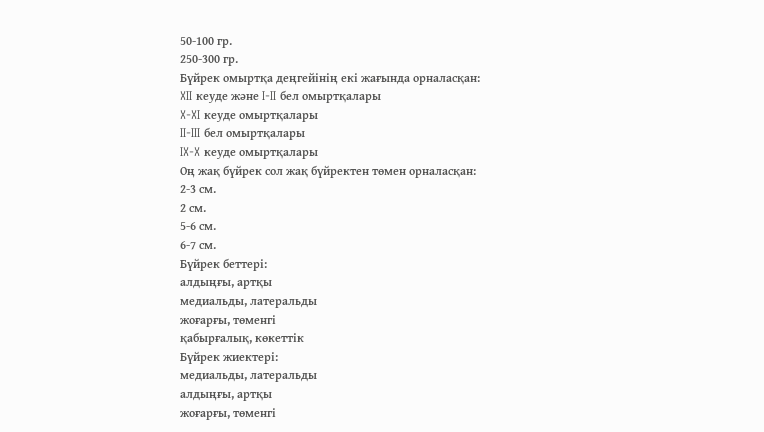50-100 гр.
250-300 гр.
Бүйрек омыртқа деңгейінің екі жағында орналасқан:
XII кеуде және I-II бел омыртқалары
X-XI кеуде омыртқалары
II-III бел омыртқалары
IX-X кеуде омыртқалары
Оң жақ бүйрек сол жақ бүйректен төмен орналасқан:
2-3 см.
2 см.
5-6 см.
6-7 см.
Бүйрек беттері:
алдыңғы, артқы
медиальды, латеральды
жоғарғы, төменгі
қабырғалық, көкеттік
Бүйрек жиектері:
медиальды, латеральды
алдыңғы, артқы
жоғарғы, төменгі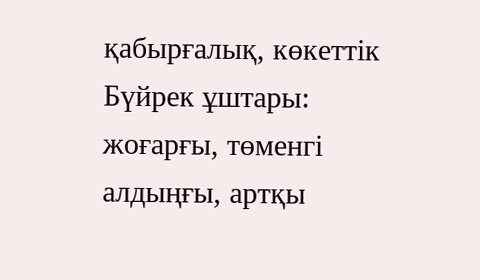қабырғалық, көкеттік
Бүйрек ұштары:
жоғарғы, төменгі
алдыңғы, артқы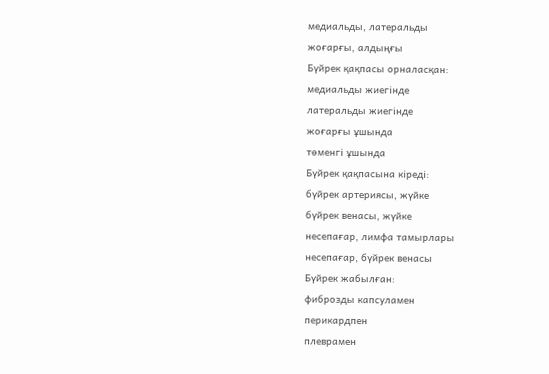медиальды, латеральды
жоғарғы, алдыңғы
Бүйрек қақпасы орналасқан:
медиальды жиегінде
латеральды жиегінде
жоғарғы ұшында
төменгі ұшында
Бүйрек қақпасына кіреді:
бүйрек артериясы, жүйке
бүйрек венасы, жүйке
несепағар, лимфа тамырлары
несепағар, бүйрек венасы
Бүйрек жабылған:
фиброзды капсуламен
перикардпен
плеврамен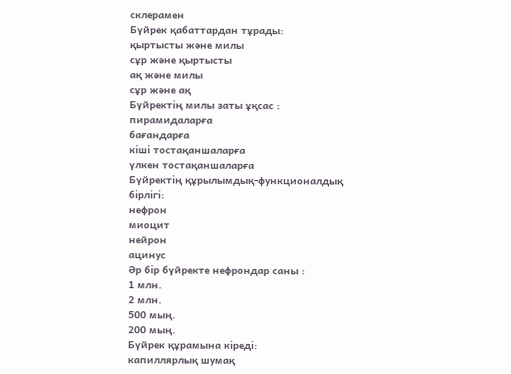склерамен
Бүйрек қабаттардан тұрады:
қыртысты және милы
сұр және қыртысты
ақ және милы
сұр және ақ
Бүйректің милы заты ұқсас :
пирамидаларға
бағандарға
кіші тостақаншаларға
үлкен тостақаншаларға
Бүйректің құрылымдық-функционалдық бірлігі:
нефрон
миоцит
нейрон
ацинус
Әр бір бүйректе нефрондар саны :
1 млн.
2 млн.
500 мың.
200 мың.
Бүйрек құрамына кіреді:
капиллярлық шумақ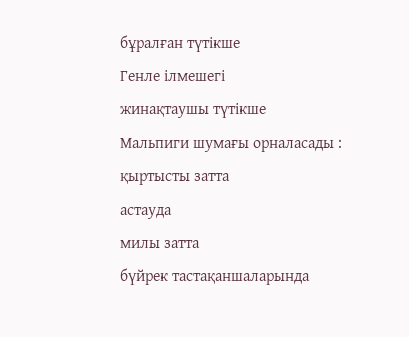бұралған түтікше
Генле ілмешегі
жинақтаушы түтікше
Мальпиги шумағы орналасады :
қыртысты затта
астауда
милы затта
бүйрек тастақаншаларында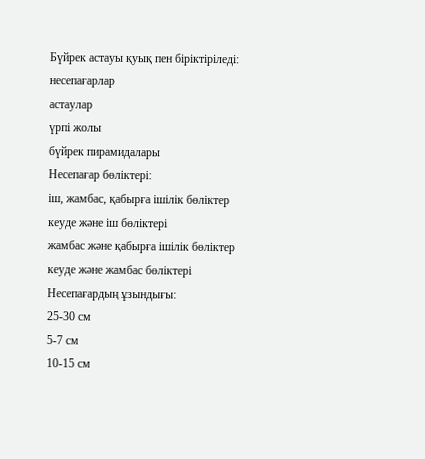Бүйрек астауы қуық пен біріктіріледі:
несепағарлар
астаулар
үрпі жолы
бүйрек пирамидалары
Несепағар бөліктері:
іш, жамбас, қабырға ішілік бөліктер
кеуде және іш бөліктері
жамбас және қабырға ішілік бөліктер
кеуде және жамбас бөліктері
Несепағардың ұзындығы:
25-30 см
5-7 см
10-15 см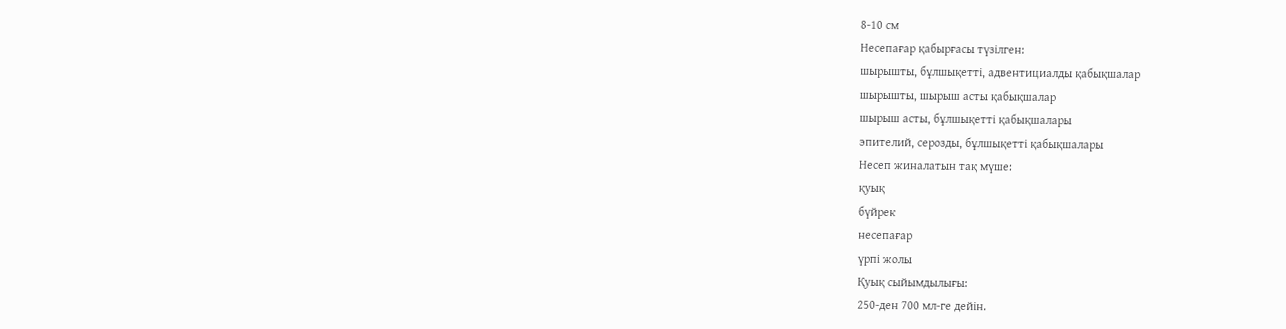8-10 см
Несепағар қабырғасы түзілген:
шырышты, бұлшықетті, адвентициалды қабықшалар
шырышты, шырыш асты қабықшалар
шырыш асты, бұлшықетті қабықшалары
эпителий, серозды, бұлшықетті қабықшалары
Несеп жиналатын тақ мүше:
қуық
бүйрек
несепағар
үрпі жолы
Қуық сыйымдылығы:
250-ден 700 мл-ге дейін.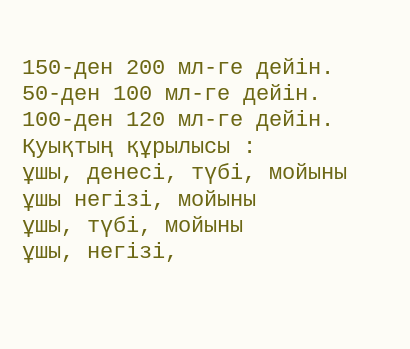150-ден 200 мл-ге дейін.
50-ден 100 мл-ге дейін.
100-ден 120 мл-ге дейін.
Қуықтың құрылысы :
ұшы, денесі, түбі, мойыны
ұшы негізі, мойыны
ұшы, түбі, мойыны
ұшы, негізі,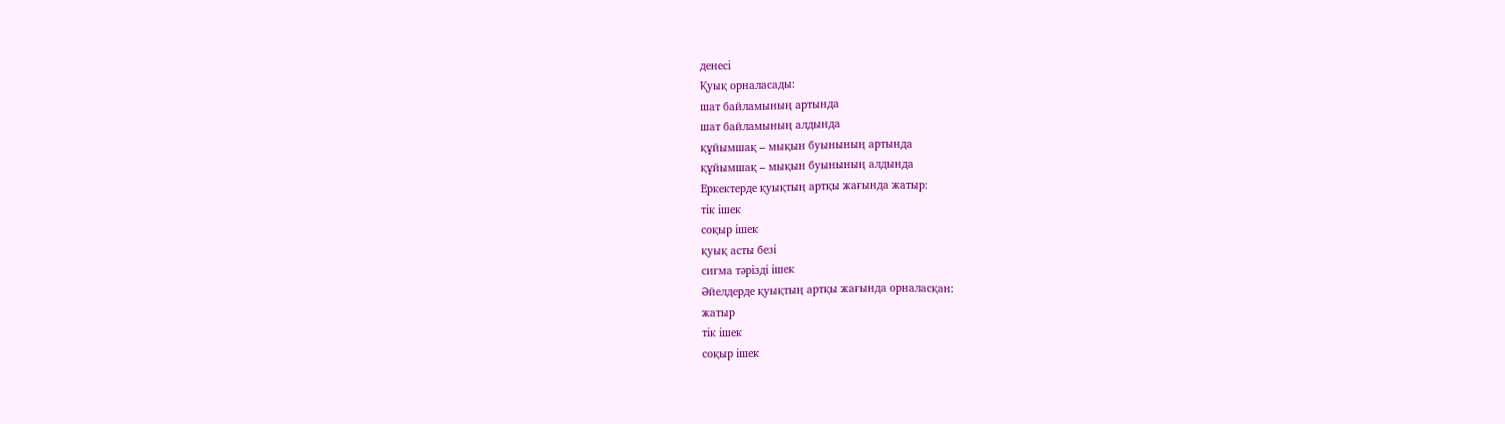денесі
Қуық орналасады:
шат байламының артында
шат байламының алдында
құйымшақ – мықын буынының артында
құйымшақ – мықын буынының алдында
Еркектерде қуықтың артқы жағында жатыр:
тік ішек
соқыр ішек
қуық асты безі
сигма тәрізді ішек
Әйелдерде қуықтың артқы жағында орналасқан:
жатыр
тік ішек
соқыр ішек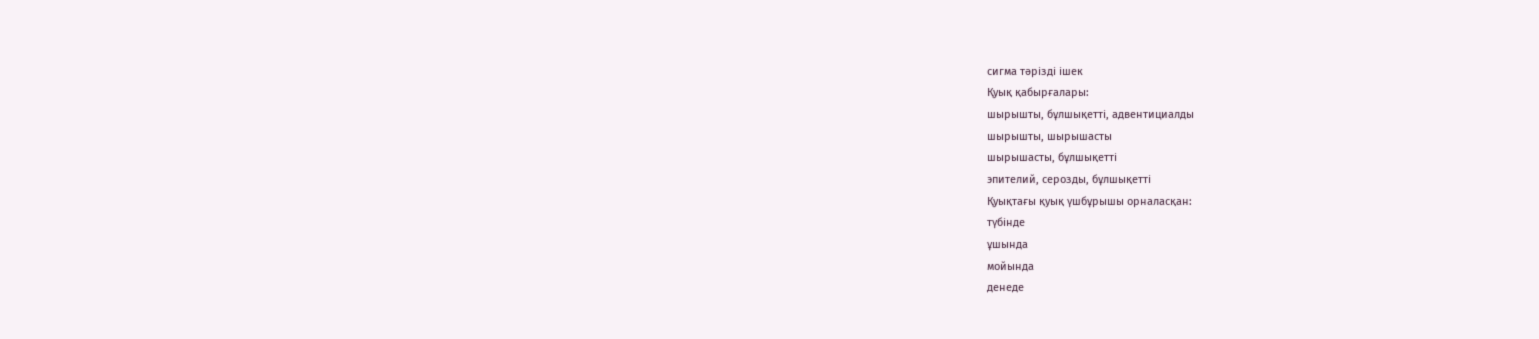сигма тәрізді ішек
Қуық қабырғалары:
шырышты, бұлшықетті, адвентициалды
шырышты, шырышасты
шырышасты, бұлшықетті
эпителий, серозды, бұлшықетті
Қуықтағы қуық үшбұрышы орналасқан:
түбінде
ұшында
мойында
денеде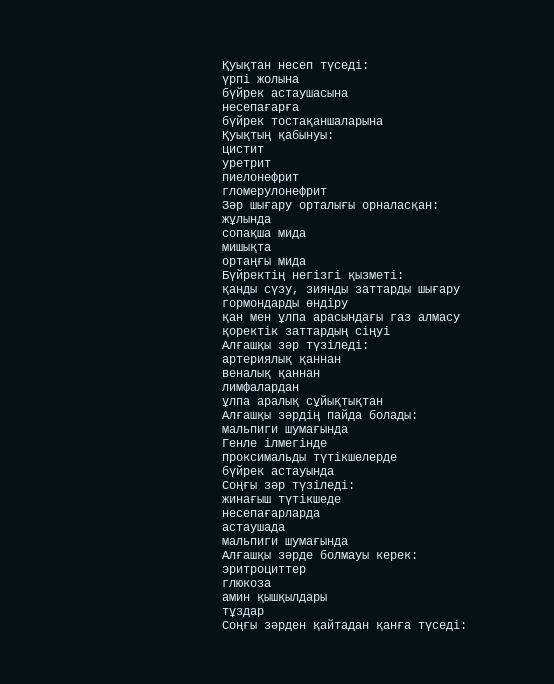Қуықтан несеп түседі:
үрпі жолына
бүйрек астаушасына
несепағарға
бүйрек тостақаншаларына
Қуықтың қабынуы:
цистит
уретрит
пиелонефрит
гломерулонефрит
Зәр шығару орталығы орналасқан:
жұлында
сопақша мида
мишықта
ортаңғы мида
Бүйректің негізгі қызметі:
қанды сүзу, зиянды заттарды шығару
гормондарды өндіру
қан мен ұлпа арасындағы газ алмасу
қоректік заттардың сіңуі
Алғашқы зәр түзіледі:
артериялық қаннан
веналық қаннан
лимфалардан
ұлпа аралық сұйықтықтан
Алғашқы зәрдің пайда болады:
мальпиги шумағында
Генле ілмегінде
проксимальды түтікшелерде
бүйрек астауында
Соңғы зәр түзіледі:
жинағыш түтікшеде
несепағарларда
астаушада
мальпиги шумағында
Алғашқы зәрде болмауы керек:
эритроциттер
глюкоза
амин қышқылдары
тұздар
Соңғы зәрден қайтадан қанға түседі: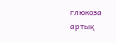глюкоза
артық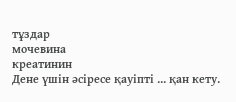тұздар
мочевина
креатинин
Дене үшін әсіресе қауіпті ... қан кету.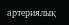артериялық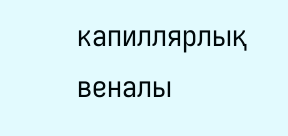капиллярлық
веналы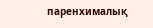паренхималық